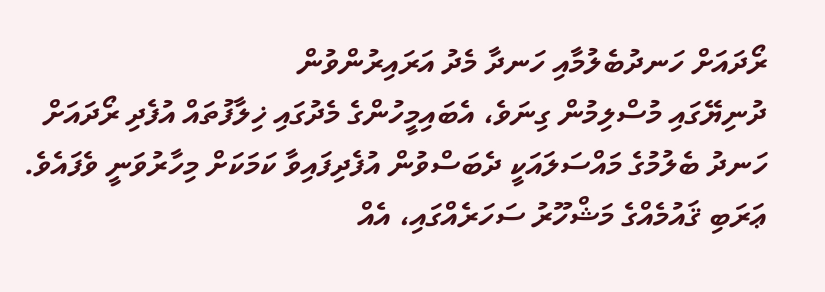ރޯދައަށް ހަނދުބެލުމާއި ހަނދާ މެދު އަރައިރުންވުން
ދުނިޔޭގައި މުސްލިމުން ގިނަވެ، އެބައިމީހުންގެ މެދުގައި ޚިލާފުތައް އުފެދި ރޯދައަށް ހަނދު ބެލުމުގެ މައްސަލައަކީ ދެބަސްވުން އުފެދިފައިވާ ކަމަކަށް މިހާރުވަނީ ވެފައެވެ. ޢަރަބި ޤައުމެއްގެ މަޝްހޫރު ސަހަރެއްގައި، އެއް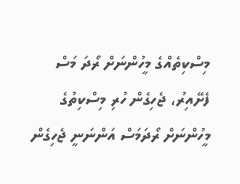މިސްކިތެއްގެ މީހުންނަށް ރޯދަ މަސް ފެށޭއިރު، ޖެހިގެން ހުރި މިސްކިތުގެ މީހުންނަށް ރޯދަމަސް އަންނަނީ ޖެހިގެން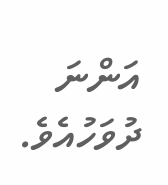އަންނަ ދުވަހުއެވެ.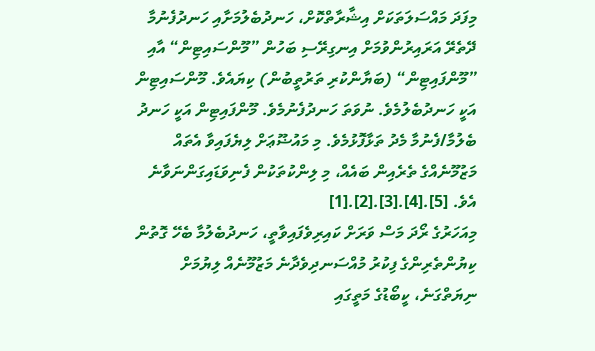މިފަދަ މައްސަލަތަކަށް އިޝާރާތްކޮށް، ހަނދުބެލުމަށާއި ހަނދުފެނުމާ ދޭތެރޭ އަރައިރުންވުމަށް އިނގިރޭސި ބަހުން ”މޫންސައިޓިން“ އާއި ”މޫންފައިޓިން“ (ބަޔާންކުރި ތަރުތީބުން) ކިޔައެވެ. މޫންސައިޓިން އަކީ ހަނދުބެލުމެވެ. ނުވަތަ ހަނދުފެނުމެވެ. މޫންފައިޓިން އަކީ ހަނދު ބެލުމާ/ފެނުމާ މެދު ތަޅާފޮޅުމެވެ. މި މައުޟޫޢަށް ލިޔެފައިވާ އެތައް މަޒުމޫނެއްގެ ތެރެއިން ބައެއް، މި ލިންކުތަކުން ފެނިވަޑައިގަންނަވާނެ އެވެ. [5].[4].[3].[2].[1]
މިއަހަރުގެ ރޯދަ މަސް ވަރަށް ކައިރިވެފައިވާތީ، ހަނދުބެލުމާ ބެހޭ ގޮތުން ކިޔުންތެރިންގެ ފިކުރު މުއްސަނދިވެދާނެ މަޒުމޫނެއް ލިޔުމަށް ނިޔަތްގަނެ، ކީބޯޑުގެ މަތީގައި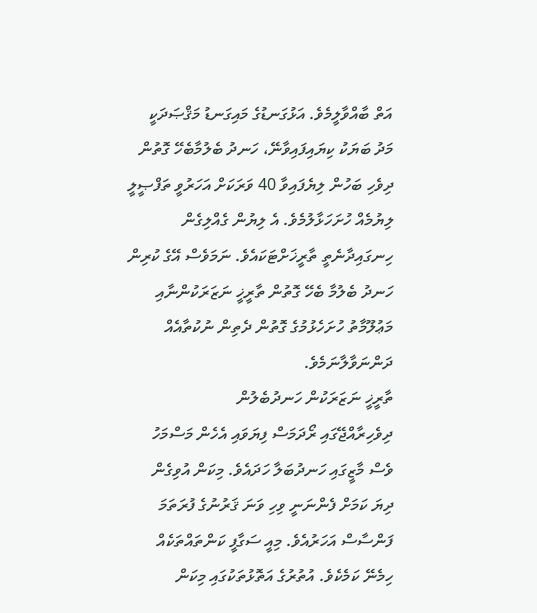އަތް ބާއްވާލީމެވެ. އަޅުގަނޑުގެ މައިގަނޑު މަޤްޞަދަކީ މަދު ބަޔަކު ކިޔައިފައިވާނޭ، ހަނދު ބެލުމާބެހޭ ގޮތުން ދިވެހި ބަހުން ލިޔެފައިވާ 40 ވަރަކަށް އަހަރުވީ ތަފްޞީލީ ލިޔުމެއް ހުށަހަޅާލުމެވެ. އެ ލިޔުން ގެއްލިގެން ހިނގައިދާނެތީ ތާރީޚަށްޓަކައެވެ. ނަމަވެސް އޭގެ ކުރިން ހަނދު ބެލުމާ ބެހޭ ގޮތުން ތާރީޚީ ނަޒަރަކުންނާއި މަޢުލޫމާތު ހުށަހެޅުމުގެ ގޮތުން ދެތިން ނުކުތާއެއް ދަންނަވާލާނަމެވެ.
ތާރީޚީ ނަޒަރަކުން ހަނދުބެލުން
ދިވެހިރާއްޖޭގައި ރޯދަމަސް ފިޔަވައި އެހެން މަސްމަހު ވެސް މާޒީގައި ހަނދުބަލާ ހަދައެވެ. މިކަން އުވިގެން ދިޔަ ކަމަށް ފެންނަނީ ވިހި ވަނަ ޤަރުނުގެ ފުރަތަމަ ފަންސާސް އަހަރުއެވެ. މިއީ ސަގާފީ ކަންތައްތަކެއް ހިމެނޭ ކަމެކެވެ. އުތުރުގެ އަތޮޅުތަކުގައި މިކަން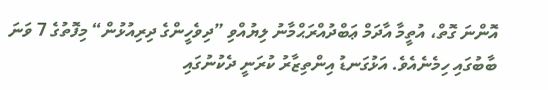އޮންނަ ގޮތް، އުތީމާ އާދަމް ޢަބްދުއްރަޙްމާނު ލިޔުއްވި ”ދިވެހީންގެ ދިރިއުޅުން“ މިފޮތުގެ 7 ވަނަ ބާބުގައި ހިމެނެއެވެ. އަޅުގަނޑު އިންތިޒާރު ކުރަނީ ދެކުނުގައި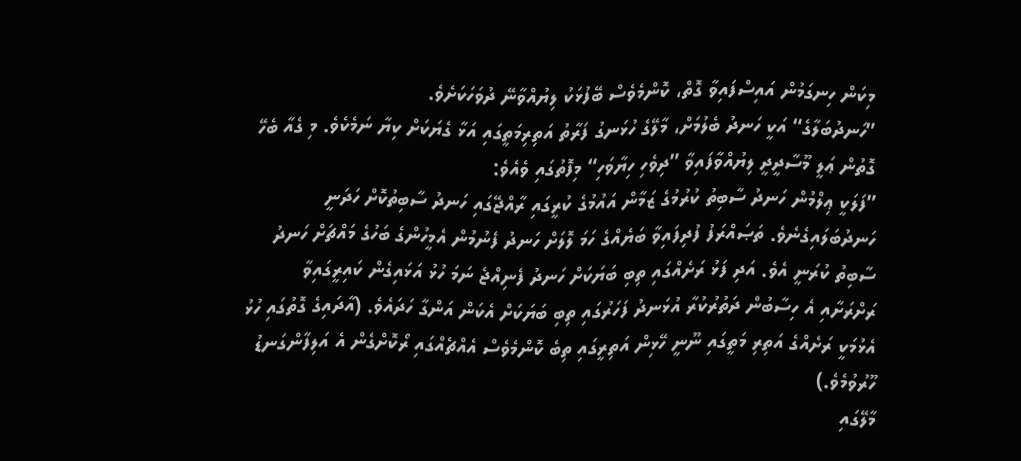މިކަން ހިނގަމުން އައިސްފައިވާ ގޮތް، ކޮންމެވެސް ބޭފުޅަކު ލިޔުއްވާނޭ ދުވަހަކަށެވެ.
”ހަނދުބަލާގެ“ އަކީ ހަނދު ބެލުމަށް، މާލޭގެ ހުޅަނގު ފަރާތު އަތިރިމަތީގައި އަޅާ ގެޔަކަށް ކިޔާ ނަމެކެވެ. މި ގެއާ ބެހޭ ގޮތުން ޢަލީ މޫސާދީދީ ލިޔުއްވާފައިވާ ”ދިވެހި ހިޔާވަހި“ މިފޮތުގައި ވެއެވެ:
”ފަލަކީ ޢިލްމުން ހަނދު ސާބިތު ކުރުމުގެ ޒަމާން އައުމުގެ ކުރީގައި ރާއްޖޭގައި ހަނދު ސާބިތުކޮށް ހަދަނީ ހަނދުބަލައިގެނެވެ. ތަޞައްރަފު ފުދިފައިވާ ބަޔެއްގެ ހަމަ ލޮލަށް ހަނދު ފެނުމުން އެމީހުންގެ ބަހުގެ މައްޗަށް ހަނދު ސާބިތު ކުރަނީ އެވެ. އަދި ފަޅު ރަށެއްގައި ތިބި ބަޔަކަށް ހަނދު ފެނިއްޖެ ނަމަ ހުޅު އަޅައިގެން ކައިރީގައިވާ ރަށްރަށާއި އެ ހިސާބުން ދަތުރުކުރާ އުޅަނދު ފަހަރުގައި ތިބި ބަޔަކަށް އެކަން އަންގާ ހަދައެވެ. (އާދައިގެ ގޮތުގައި ހުޅު އެޅުމަކީ ރަށެއްގެ އަތިރި މަތީގައި ނޫނީ ހޭޅިން އަތިރީގައި ތިބެ ކޮންމެވެސް އެއްޗެއްގައި ރޯކޮށްގެން އެ އަލިފާންގަނޑު ހޫރުވުމެވެ.)
މާލޭގައި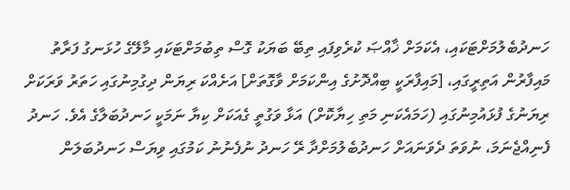ހަނދުބެލުމަށްޓަކައި، އެކަމަށް ޚާއްޞަ ކުރެވިފައި ތިބޭ ބަޔަކު ގޮސް ތިބުމަށްޓަކައި މާލޭގެ ހުޅަނގު ފަރާތު މައިފާރުން އަތިރީގައި، [މައިފާރަކީ ބިއްދޮށުގެ އިންކަމަށް ވާގޮތަށް] އަށެއްކަ ރިޔަން ދިގުމިނުގައި ހަތަރު ވަރަކަށް ރިޔަނުގެ ފުޅައުމިނުގައި (ހަމައެކަނި މަތި ހިޔާކޮށް) އަޅާ ވަގުތީ ގެއަކަށް ކިޔާ ނަމަކީ ހަނދުބަލާގެ އެވެ. ހަނދު ފެނިއްޖެނަމަ، ނުވަތަ ދެވަނައަށް ހަނދުބެލުމަށްދާ ރޭ ހަނދު ނުފެނުނު ކަމުގައި ވިޔަސް ހަނދުބަލަން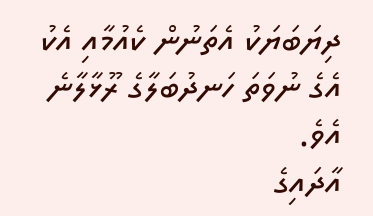ދިޔަބަޔަކު އެތަނުން ކެއުމާއި އެކު އެގެ ނުވަތަ ހަނދުބަލާގެ ރޫޅާލާނެ އެވެ.
އާދައިގެ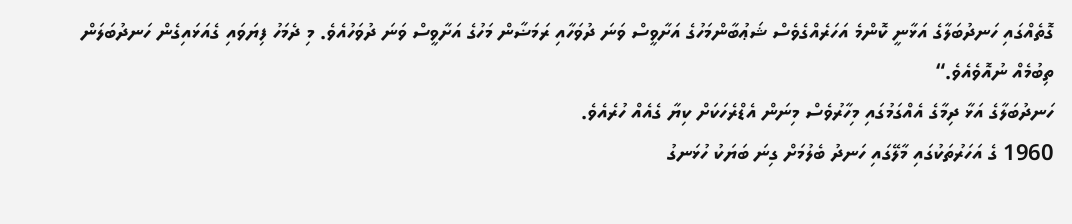ގޮތެއްގައި ހަނދުބަލާގެ އަޅާނީ ކޮންމެ އަހަރެއްގެވެސް ޝަޢުބާންމަހުގެ އަށާވީސް ވަނަ ދުވަހާއި ރަމަޟާން މަހުގެ އަށާވީސް ވަނަ ދުވަހުއެވެ. މި ދެމަހު ފިޔަވައި ގެއަޅައިގެން ހަނދުބަލަން ތިބުމެއް ނުއޮވެއެވެ.“
ހަނދުބަލާގެ އަޅާ ދިމާގެ އެއްގަމުގައި މިހާރުވެސް މިނަން އެޑްރެހަކަށް ކިޔާ ގެއެއް ހުރެއެވެ.
1960 ގެ އަހަރުތަކުގައި މާލޭގައި ހަނދު ބެލުމަށް ގިނަ ބަޔަކު ހުޅަނގު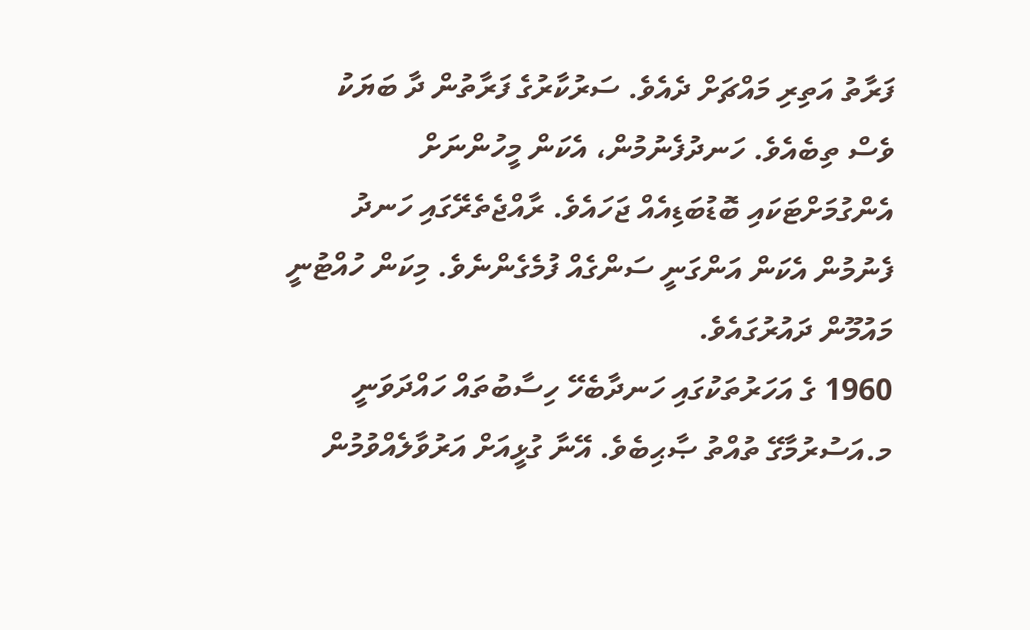ފަރާތު އަތިރި މައްޗަށް ދެއެވެ. ސަރުކާރުގެ ފަރާތުން ދާ ބަޔަކު ވެސް ތިބެއެވެ. ހަނދުފެނުމުން، އެކަން މީހުންނަށް އެންގުމަށްޓަކައި ބޮޑުބަޑިއެއް ޖަހައެވެ. ރާއްޖެތެރޭގައި ހަނދު ފެނުމުން އެކަން އަންގަނީ ސަންގެއް ފުމެގެންނެވެ. މިކަން ހުއްޓުނީ މައުމޫން ދައުރުގައެވެ.
1960 ގެ އަހަރުތަކުގައި ހަނދާބެހޭ ހިސާބުތައް ހައްދަވަނީ މ.އަސުރުމާގޭ ތުއްތު ޞާޙިބެވެ. އޭނާ ގުޅީއަށް އަރުވާލެއްވުމުން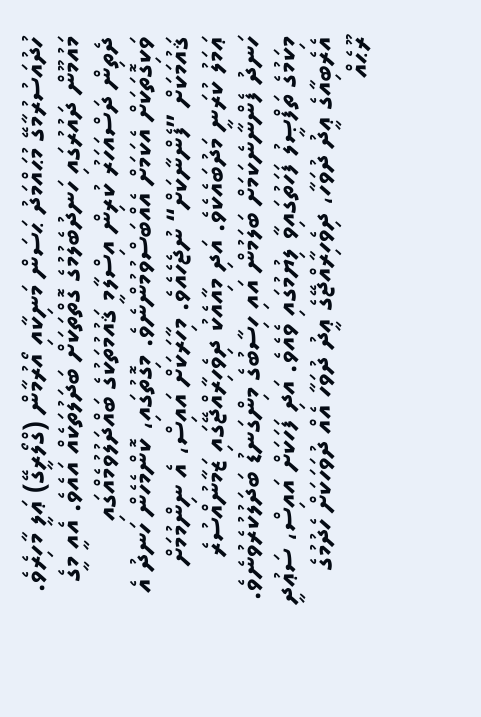ހުދުއަސުރުމާގޭ މުޙައްމަދު ޙަސަން މަނިކާއި އޯރުމާން (ގްލޯރީގޭ) ޢަލީ މާހިރެވެ.
މައުމޫން ދައުރުގައި ހަނދުބެލުމުގެ ގޮތްތަކަށް ބަދަލުތަކެއް އައެވެ. އެއީ މީގެ ދެތިން ދަސްއަހަރު ކުރިން އިސްލާމީ ޤައުމުތަކުގެ ބައްދަލުވުމެއްގައި ވަކިގޮތަކަށް އެކަމަށް އެއްބަސްވުމުންނެވެ. މިގޮތުގައި، ކޮންމެހެން ހަނދު އެ ޤައުމަކަށް ”ފެންނާކަށް“ ނުޖެހެއެވެ. މިހާރަކަށް އައިސް، އެ ނިންމުމަށް ޢަމަލު ކުރަނީ މަދުބައެކެވެ. އަދި މިއާއެކު ދިވެހިރާއްޖޭގައި ޒަމާނުއްސުރެ ހަނދު ފެންނާނެކަމަށް ބަލަމުން އައި ހިސާބުގެ މިންގަނޑު ބަދަލުކުރެވުނެވެ. މިކަމުގެ ތަފްޞީލު ފަހަތުގައިވާ ލިޔުމުގައި ވެއެވެ. އަދި ފަހަކަށް އައިސް، ސަޢުދީ އެރެބިއާގެ ޢީދު ދުވަހާ، ދިވެހިރާއްޖޭގެ ޢީދު ދުވަހާ އެއް ދުވަހަކަށް ހެދުމުގެ ރޫޙެއް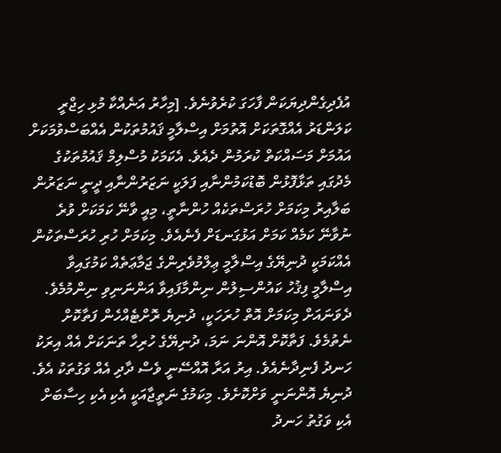އުފެދިގެންދިޔަކަން ފާހަގަ ކުރެވުނެވެ. [މިހާރު އަނެއްކާ މުޅި ހިޖްރީ ކަލަންޑަރު އެއްގޮތަކަށް އޮތުމަށް އިސްލާމީ ޤައުމުތަކުން އެއްބަސްވުމަކަށް އައުމަށް މަސައްކަތް ކުރަމުން ދެއެވެ. އެކަމަކު މުސްލިމް ޤައުމުތަކުގެ މެދުގައި ތަޅާފޮޅުން ބޮޑުކަމުންނާއި ފަލަކީ ނަޒަރުންނާއި ދީނީ ނަޒަރުން ބަލާއިރު މިކަމަށް ހުރަސްތަކެއް ހުންނާތީ، މިއީ ވާނޭ ކަމަކަށް ވުރެ ނުވާނޭ ކަމެއް ކަމަށް އަޅުގަނޑަށް ފެނެއެވެ. މިކަމަށް ހުރި ހުރަސްތަކުން އެއްކަމަކީ ދުނިޔޭގެ އިސްލާމީ ޢިލްމުވެރިންގެ ޖަމާޢަތެއް ކަމުގައިވާ އިސްލާމީ ފިޤުހު ކައުންސިލުން ނިންމާފައިވާ އަންނަނިވި ނިންމުމެވެ. ދެވަނައަށް މިކަމަށް އޮތް ހުރަހަކީ، ދުނިޔެ ރޮށްޓެއްހެން ފަތާކޮށް ނެތުމެވެ. ފަތާކޮށް އޮންނަ ނަމަ، ދުނިޔޭގެ ހުރިހާ ތަނަކަށް އެއް އިރަކު ހަނދު ފެނިދާނެއެވެ. އިރު އަރާ އޮއްސޭނީ ވެސް ދާދި އެއް ވަގުތަކު އެވެ. ދުނިޔެ އޮންނަނީ ވަށްކޮށެވެ. މިކަމުގެ ނަތީޖާއަކީ އެކި އެކި ހިސާބަށް އެކި ވަގުތު ހަނދު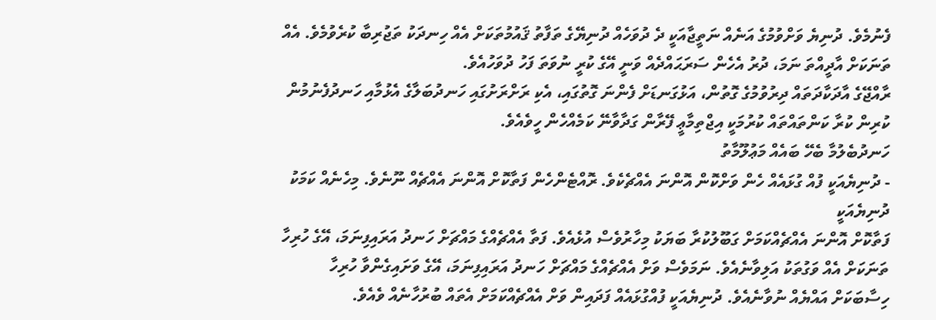ފެނުމެވެ. ދުނިޔެ ވަށްވުމުގެ އަނެއް ނަތީޖާއަކީ ދެ ދުވަހެއް ދުނިޔޭގެ ތަފާތު ޤައުމުތަކަށް އެއް ހިނދަކު ތަޖުރިބާ ކުރެވުމެވެ. އެއް ތަނަކަށް އާދީއްތަ ނަމަ، ދުރު އެހެން ސަރަޙައްދެއް ވަނީ އޭގެ ކުރީ ނުވަތަ ފަހު ދުވަހުއެވެ.
ރާއްޖޭގެ އާދަކާދަތައް ދިރުވުމުގެ ގޮތުން، އަޅުގަނޑަށް ފެންނަ ގޮތުގައި، އެކި ރަށްރަށުގައި ހަނދުބަލާގެ އެޅުމާއި ހަނދުފެނުމުން ކުރިން ކުރާ ކަންތައްތައް ކުރުމަކީ އިޖްތިމާޢީ ފޭރާން ގަދާވާނޭ ކަމެއްހެން ހީވެއެވެ.
ހަނދުބެލުމާ ބެހޭ ބައެއް މަޢުލޫމާތު
- ދުނިޔެއަކީ ފުއް ގުޅައެއް ހެން ވަށްކޮން އޮންނަ އެއްޗެކެވެ. ރޮއްޓެންހެން ފަތާކޮށް އޮންނަ އެއްޗެއް ނޫނެވެ. މިހެނެއް ކަމަކު ދުނިޔެއަކީ
ފަތާކޮށް އޮންނަ އެއްޗެއްކަމަށް ގަބޫލުކުރާ ބަޔަކު މިހާރުވެސް އުޅެއެވެ. ފަތާ އެއްޗެއްގެ މައްޗަށް ހަނދު އަރައިފިނަމަ، އޭގެ ހުރިހާ ތަނަކަށް އެއް ވަގުތަކު އަލިވާނެއެވެ. ނަމަވެސް ވަށް އެއްޗެއްގެ މައްޗަށް ހަނދު އަރައިފިނަމަ، އޭގެ ވަށައިގެންވާ ހުރިހާ ހިސާބަކަށް އައްޔެއް ނުވާނެއެވެ. ދުނިޔެއަކީ ފުއްގުޅައެއް ފަދައިން ވަށް އެއްޗެއްކަމަށް އެތައް ބުރުހާނެއް ވެއެވެ.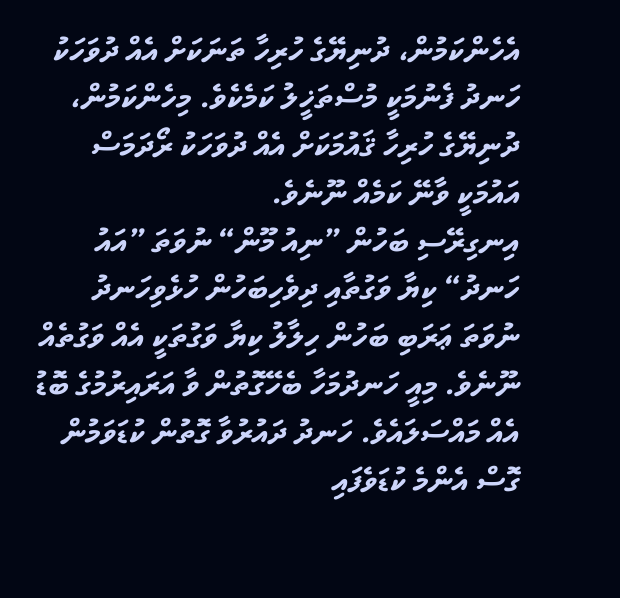އެހެންކަމުން، ދުނިޔޭގެ ހުރިހާ ތަނަކަށް އެއް ދުވަހަކު ހަނދު ފެނުމަކީ މުސްތަޚީލު ކަމެކެވެ. މިހެންކަމުން، ދުނިޔޭގެ ހުރިހާ ޤައުމަކަށް އެއް ދުވަހަކު ރޯދަމަސް އައުމަކީ ވާނޭ ކަމެއް ނޫނެވެ.
އިނގިރޭސި ބަހުން ”ނިއު މޫން“ ނުވަތަ ”އައު ހަނދު“ ކިޔާ ވަގުތާއި ދިވެހިބަހުން ހުޅެވިހަނދު ނުވަތަ ޢަރަބި ބަހުން ހިލާލު ކިޔާ ވަގުތަކީ އެއް ވަގުތެއް ނޫނެވެ. މިއީ ހަނދުމަހާ ބެހޭގޮތުން ވާ އަރައިރުމުގެ ބޮޑު އެއް މައްސަލައެވެ. ހަނދު ދައުރުވާ ގޮތުން ކުޑަވަމުން ގޮސް އެންމެ ކުޑަވެފައި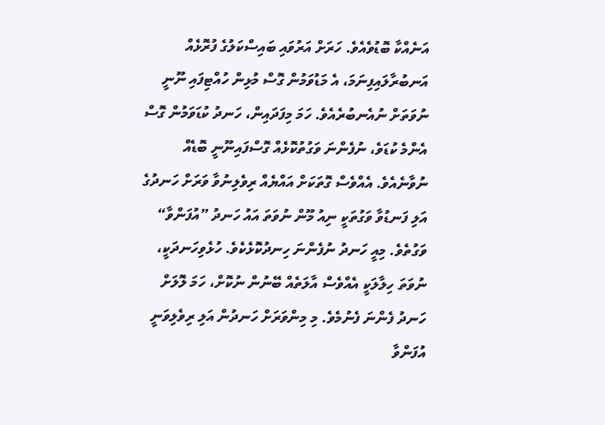އަނެއްކާ ބޮޑުވެއެވެ. ހަރަށް އަރުވައި ބައިސްކަލުގެ ފުރޮޅެއް އަނބުރާލައިފިނަމަ، އެ މަޑުވަމުން ގޮސް މުޅިން ހުއްޓިފައި ނޫނީ ނުވަތަށް ނުއެނބުރެއެވެ. ހަމަ މިފަދައިން، ހަނދު ކުޑަވަމުން ގޮސް އެންމެ ކުޑަވެ، ނުފެންނަ ވަގުތުކޮޅެއް ގޮސްފައިނޫނީ ބޮޑެއް ނުވާނެއެވެ. އެއްވެސް ގޮތަކަށް އައްޔެއް ރިވެލިނުވާ ވަރަށް ހަނދުގެ އަލި ފަނޑުވާ ވަގުތަކީ ނިއު މޫން ނުވަތަ އައު ހަނދު ”އުފަންވާ“ ވަގުތެވެ. މިއީ ހަނދު ނުފެންނަ ހިނދުކޮޅެކެވެ. ހުޅެވިހަނދަކީ، ނުވަތަ ހިލާލަކީ އެއްވެސް އާލަތެއް ބޭނުން ނުކޮށް، ހަމަ ލޮލަށް ހަނދު ފެންނަ ފެނުމެވެ. މި މިންވަރަށް ހަނދުން އަލި ރިވެލިވަނީ އުފަންވާ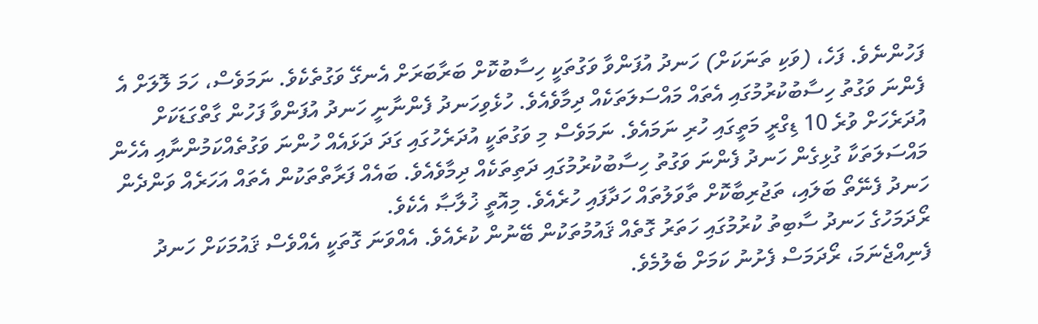ފަހުންނެވެ. ފަހެ، (ވަކި ތަނަކަށް) ހަނދު އުފަންވާ ވަގުތަކީ ހިސާބުކޮށް ބަރާބަރަށް އެނގޭ ވަގުތެކެވެ. ނަމަވެސް، ހަމަ ލޮލަށް އެ ފެންނަ ވަގުތު ހިސާބުކުރުމުގައި އެތައް މައްސަލަތަކެއް ދިމާވެއެވެ. ހުޅެވިހަނދު ފެންނާނީ ހަނދު އުފަންވާ ފަހުން ގާތްގަޑަކަށް އުދަރެހަށް ވުރެ 10 ޑިގްރީ މަތީގައި ހުރި ނަމައެވެ. ނަމަވެސް މި ވަގުތަކީ އުދަރެހުގައި ގަދަ ދަޅައެއް ހުންނަ ވަގުތެއްކަމުންނާއި އެހެން މައްސަލަތަކާ ގުޅިގެން ހަނދު ފެންނަ ވަގުތު ހިސާބުކުރުމުގައި ދަތިތަކެއް ދިމާވެއެވެ. ބައެއް ފަރާތްތަކުން އެތައް އަހަރެއް ވަންދެން ހަނދު ފެނޭތޯ ބަލައި، ތަޖުރިބާކޮށް ތާވަލުތައް ހަދާފައި ހުރެއެވެ. މިއޮތީ ޚުލާޞާ އެކެވެ.
ރޯދަމަހުގެ ހަނދު ސާބިތު ކުރުމުގައި ހަތަރު ގޮތެއް ޤައުމުތަކުން ބޭނުން ކުރެއެވެ. އެއްވަނަ ގޮތަކީ އެއްވެސް ޤައުމަކަށް ހަނދު ފެނިއްޖެނަމަ، ރޯދަމަސް ފެށުނު ކަމަށް ބެލުމެވެ.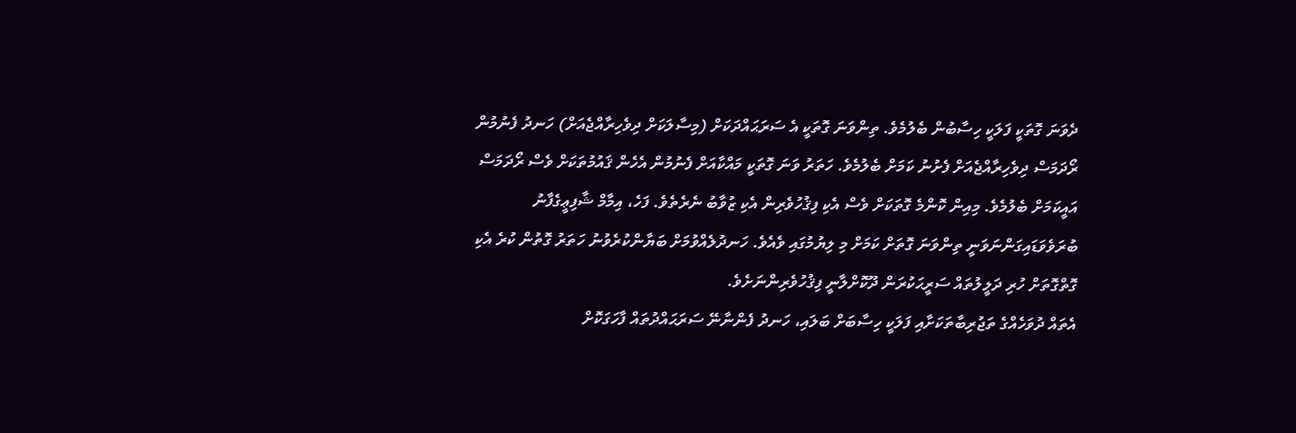ދެވަނަ ގޮތަކީ ފަލަކީ ހިސާބުން ބެލުމެވެ. ތިންވަނަ ގޮތަކީ އެ ސަރަޙައްދަކަށް (މިސާލަކަށް ދިވެހިރާއްޖެއަށް) ހަނދު ފެނުމުން ރޯދަމަސް ދިވެހިރާއްޖެއަށް ފެށުނު ކަމަށް ބެލުމެވެ. ހަތަރު ވަނަ ގޮތަކީ މައްކާއަށް ފެނުމުން އެހެން ޤައުމުތަކަށް ވެސް ރޯދަމަސް އައީކަމަށް ބެލުމެވެ. މިއިން ކޮންމެ ގޮތަކަށް ވެސް އެކި ފިޤުހުވެރިން އެކި ޒުވާބު ނެރެތެވެ. ފަހެ، އިމާމް ޝާފިޢީގެފާނު ބުރަވެވަޑައިގަންނަވަނީ ތިންވަނަ ގޮތަށް ކަމަށް މި ލިޔުމުގައި ވެއެވެ. ހަނދުލެއްވުމަށް ބަޔާންކުރެވުނު ހަތަރު ގޮތުން ކުރެ އެކި ގޮތްގޮތަށް ހުރި ދަލީލުތައް ސަރީޙަކުރަން ދޫކޮށްލާނީ ފިޤުހުވެރިންނަށެވެ.
އެތައް ދުވަހެއްގެ ތަޖުރިބާތަކަށާއި ފަލަކީ ހިސާބަށް ބަލައި، ހަނދު ފެންނާނޭ ސަރަޙައްދުތައް ފާހަގަކޮށް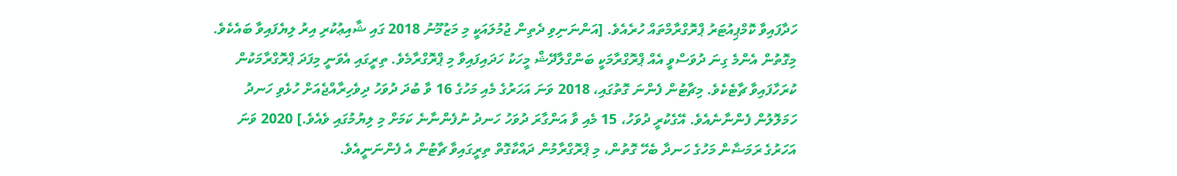ހަދާފައިވާ ކޮމްޕިއުޓަރު ޕްރޮގްރާމްތައް ހުރެއެވެ. [އަންނަނިވި ދެތިން ޖުމުލައަކީ މި މަޒުމޫނު 2018 ގައި ޝާއިޢުކުރި އިރު ލިޔެފައިވާ ބައެކެވެ. މިގޮތުން އެންމެ ގިނަ ދުވަސްވީ އެއް ޕްރޮގްރާމަކީ ބަންގްލާދޭޝް މީހަކު ހަދައިފައިވާ މި ޕްރޮގްރާމެވެ. ތިރީގައި އެވަނީ މިފަދަ ޕްރޮގްރާމަކުން ކުރަހާފައިވާ ޗާޓެކެވެ. މިޗާޓުން ފެންނަ ގޮތުގައި، 2018 ވަނަ އަހަރުގެ މެއި މަހުގެ 16 ވާ ބުދަ ދުވަހު ދިވެހިރާއްޖެއަށް ހުޅެވި ހަނދު ހަމަލޮލުން ފެންނާނެއެވެ. އޭގެކުރީ ދުވަހު، 15 މެއި ވާ އަންގާރަ ދުވަހު ހަނދު ނުފެންނާނެ ކަމަށް މި ލިޔުމުގައި ވެއެވެ.] 2020 ވަނަ އަހަރުގެ ރަމަޟާން މަހުގެ ހަނދާ ބެހޭ ގޮތުން، މި ޕްރޮގްރާމުން ދައްކާގޮތް ތިރީގައިވާ ޗާޓުން އެ ފެންނަނީއެވެ.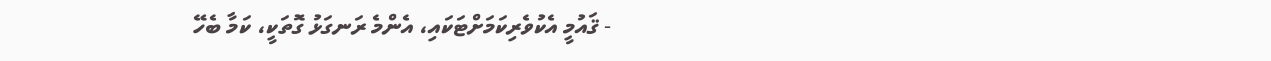- ޤައުމީ އެކުވެރިކަމަށްޓަކައި، އެންމެ ރަނގަޅު ގޮތަކީ، ކަމާ ބެހޭ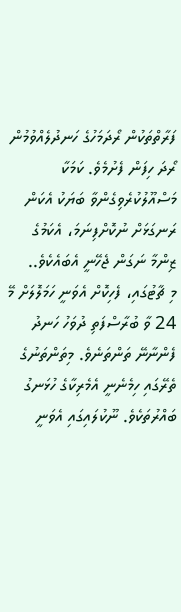ފަރާތްތަކުން ރޯދަމަހުގެ ހަނދުލެއްވުމުން ރޯދަ ހިފަން ފެށުމެވެ. ކަމަކާ މަސްއޫލުކުރެވިގެންވާ ބަޔަކު އެކަން ރަނގަޅަށް ނުކޮށްފިނަމަ، އެކަމުގެ ޒިންމާ ނަގަން ޖެހޭނީ އެބައެކެވެ..
މި ޗާޓުގައި، ފެހިކޮށް އެވަނީ ހަމަލޮލަށް މޭ 24 ވާ ބުރާސްފަތި ދުވަހު ހަނދު ފެންނާނޭ ތަންތަނެވެ. މިތަންތަނުގެ ތެރޭގައި ހިމެނެނީ އެމެރިކާގެ ހުޅަނގު ބައްރުތަކެވެ. ނޫކުލައިގައި އެވަނީ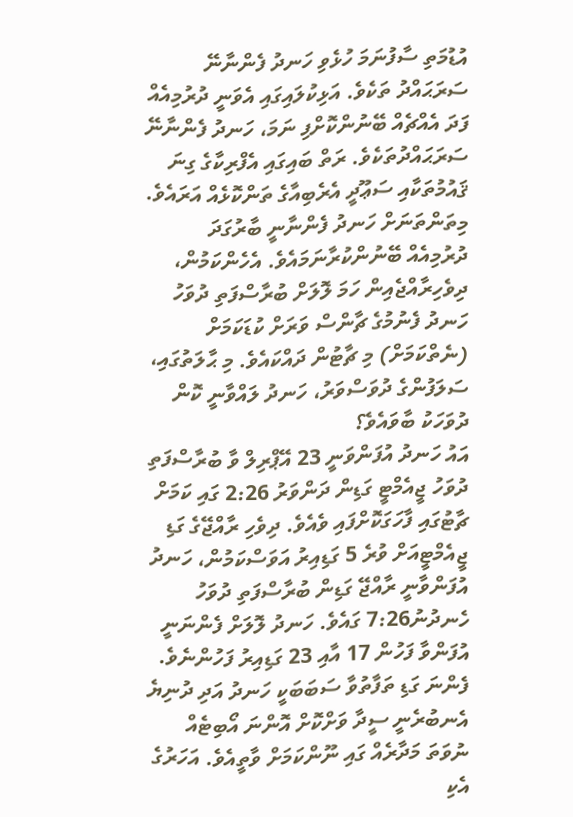އުޑުމަތި ސާފުނަމަ ހުޅެވި ހަނދު ފެންނާނޭ ސަރަޙައްދު ތަކެވެ. އަޅިކުލައިގައި އެވަނީ ދުރުމިއެއް ފަދަ އެއްޗެއް ބޭނުންކޮށްފި ނަމަ، ހަނދު ފެންނާނޭ ސަރަޙައްދުތަކެވެ. ރަތް ބައިގައި އެފްރިކާގެ ގިނަ ޤައުމުތަކާއި ސަޢޫދީ އެރެބިއާގެ ތަންކޮޅެއް އަރައެވެ. މިތަންތަނަށް ހަނދު ފެންނާނީ ބާރުގަދަ ދުރުމިއެއް ބޭނުންކުރާނަމައެވެ. އެހެންކަމުން، ދިވެހިރާއްޖެއިން ހަމަ ލޮލަށް ބުރާސްފަތި ދުވަހު ހަނދު ފެނުމުގެ ޗާންސް ވަރަށް ކުޑަކަމަށް (ނެތްކަމަށް) މި ޗާޓުން ދައްކައެވެ. މި ޙާލަތުގައި، ސަލަފުންގެ ދުވަސްވަރު، ހަނދު ލައްވާނީ ކޮން ދުވަހަކު ބާވައެވެ؟
އައު ހަނދު އުފަންވަނީ 23 އޭޕްރިލް ވާ ބުރާސްފަތި ދުވަހު ޖީއެމްޓީ ގަޑިން ދަންވަރު 2:26 ގައި ކަމަށް ޗާޓުގައި ފާހަގަކޮށްފައި ވެއެވެ. ދިވެހި ރާއްޖޭގެ ގަޑި ޖީއެމްޓީއަށް ވުރެ 5 ގަޑިއިރު އަވަސްކަމުން، ހަނދު އުފަންވާނީ ރާއްޖޭ ގަޑިން ބުރާސްފަތި ދުވަހު ހެނދުނު7:26 ގައެވެ. ހަނދު ލޮލަށް ފެންނަނީ އުފަންވާ ފަހުން 17 އާއި 23 ގަޑިއިރު ފަހުންނެވެ. ފެންނަ ގަޑި ތަފާތުވާ ސަބަބަކީ ހަނދު އަދި ދުނިޔެ އެނބުރެނީ ސީދާ ވަށްކޮށް އޮންނަ އޯބިޓެއް ނުވަތަ މަދާރެއް ގައި ނޫންކަމަށް ވާތީއެވެ. އަހަރުގެ އެކި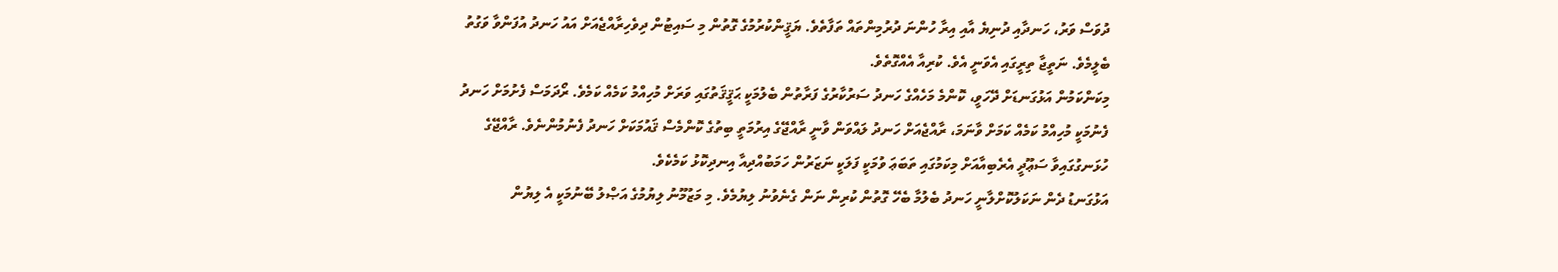ދުވަސް ވަރު، ހަނދާއި ދުނިޔެ އާއި އިރާ ހުންނަ ދުރުމިންތައް ތަފާތެވެ. ޔަޤީންކުރުމުގެ ގޮތުން މި ސައިޓުން ދިވެހިރާއްޖެއަށް އައު ހަނދު އުފަންވާ ވަގުތު ބެލީމެވެ. ނަތީޖާ ތިރީގައި އެވަނީ އެވެ. ކުރިއާ އެއްގޮތެވެ.
މިކަންކަމުން އަޅުގަނޑަށް ދޭހަވީ، ކޮންމެ މަހެއްގެ ހަނދު ސަރުކާރުގެ ފަރާތުން ބެލުމަކީ ޙަޤީޤަތުގައި ވަރަށް މުހިއްމު ކަމެއް ކަމެވެ. ރޯދަމަސް ފެށުމަށް ހަނދު ފެނުމަކީ މުހިއްމު ކަމެއް ކަމަށް ވާނަމަ، ރާއްޖެއަށް ހަނދު ލައްވަން ވާނީ ރާއްޖޭގެ އިރުމަތީ ބިތުގެ ކޮންމެސް ޤައުމަކަށް ހަނދު ފެނުމުންނެވެ. ރާއްޖޭގެ ހުޅަނގުގައިވާ ސަޢޫދީ އެރެބިއާއަށް މިކަމުގައި ތަބަޢަ ވުމަކީ ފަލަކީ ނަޒަރުން ހަމަބުއްދިއާ އިނދިކޮޅު ކަމެކެވެ.
އަޅުގަނޑު ދެން ނަކަލުކޮށްލާނީ ހަނދު ބެލުމާ ބެހޭ ގޮތުން ކުރިން ނަން ގެނެވުނު ލިޔުމެވެ. މި މަޒުމޫނު ލިޔުމުގެ އަޞްލު ބޭނުމަކީ އެ ލިޔުން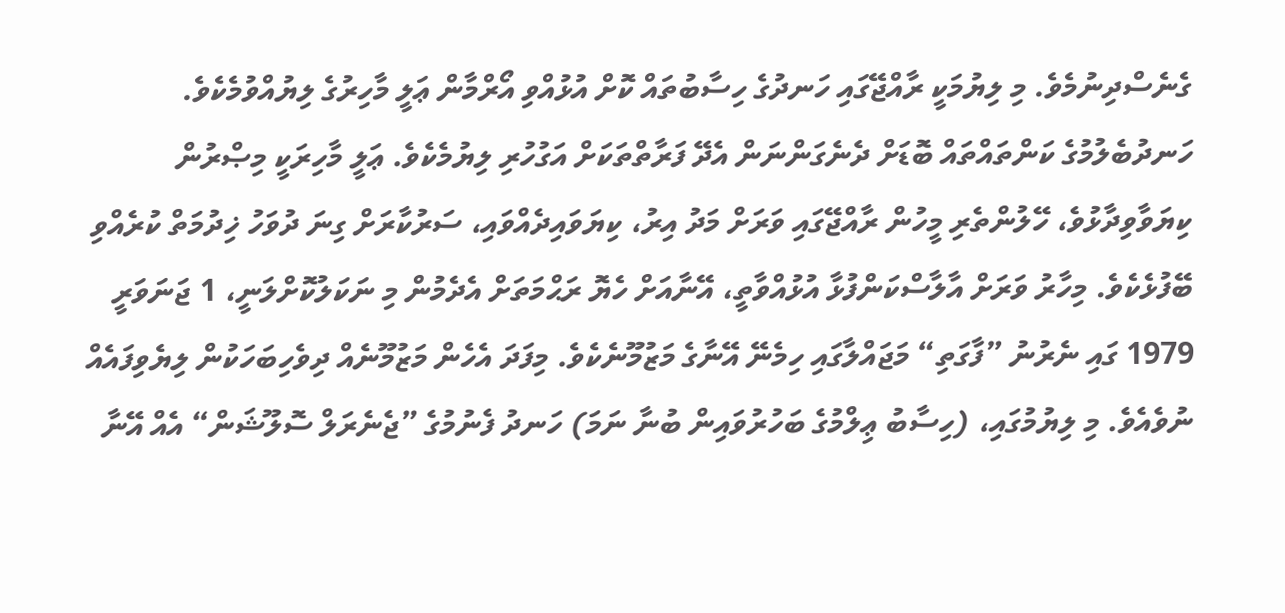ގެނެސްދިނުމެވެ. މި ލިޔުމަކީ ރާއްޖޭގައި ހަނދުގެ ހިސާބުތައް ކޮށް އުޅުއްވި އޯރްމާން ޢަލީ މާހިރުގެ ލިޔުއްވުމެކެވެ. ހަނދުބެލުމުގެ ކަންތައްތައް ބޮޑަށް ދެނެގަންނަން އެދޭ ފަރާތްތަކަށް އަގުހުރި ލިޔުމެކެވެ. ޢަލީ މާހިރަކީ މިޞްރުން ކިޔަވާވިދާޅުވެ، ހޭލުންތެރި މީހުން ރާއްޖޭގައި ވަރަށް މަދު އިރު، ކިޔަވައިދެއްވައި، ސަރުކާރަށް ގިނަ ދުވަހު ޚިދުމަތް ކުރެއްވި ބޭފުޅެކެވެ. މިހާރު ވަރަށް އާލާސްކަންފުޅާ އުޅުއްވާތީ، އޭނާއަށް ހެޔޮ ރަޙްމަތަށް އެދެމުން މި ނަކަލުކޮށްލަނީ، 1 ޖަނަވަރީ 1979 ގައި ނެރުނު ”ފާގަތި“ މަޖައްލާގައި ހިމެނޭ އޭނާގެ މަޒުމޫނެކެވެ. މިފަދަ އެހެން މަޒުމޫނެއް ދިވެހިބަހަކުން ލިޔެވިފައެއް ނުވެއެވެ. މި ލިޔުމުގައި، (ހިސާބު ޢިލްމުގެ ބަހުރުވައިން ބުނާ ނަމަ) ހަނދު ފެނުމުގެ ”ޖެނެރަލް ސޮލޫޝަން“ އެއް އޭނާ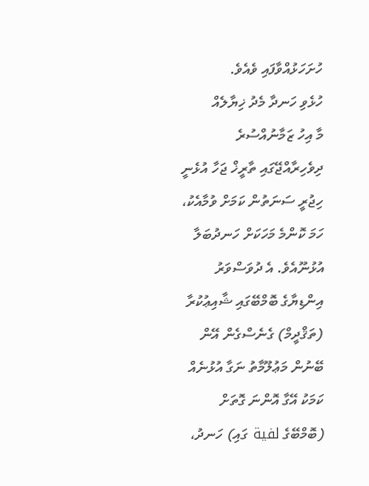ހުށަހަޅުއްވާފައި ވެއެވެ.
ހުޅެވި ހަނދާ މެދު ޚިޔާލެއް
މާ އިހު ޒަމާނުއްސުރެ ދިވެހިރާއްޖޭގައި ތާރީޚް ޖަހާ އުޅެނީ ހިޖުރީ ސަނަތުން ކަމަށް ވުމާއެކު، ހަމަ ކޮންމެ މަހަކަށް ހަނދުބަލާ އުޅުނޫއެވެ. އެ ދުވަސްވަރު އިންޑިޔާގެ ބޮމްބޭގައި ޝާއިޢުކުރާ (ތަޤްދީމް) ގެނެސްގެން އޭން ބޭނުން މަޢުލޫމާތު ނަގާ އުޅުނެއް ކަމަކު އޭގާ އޮންނަ ގޮތަށް (ބޮމްބޭގެ لفية ގައި) ހަނދު،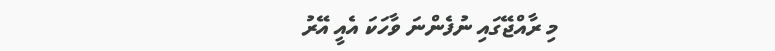މި ރާއްޖޭގައި ނުފެންނަ ވާހަކަ އެއީ އޭރު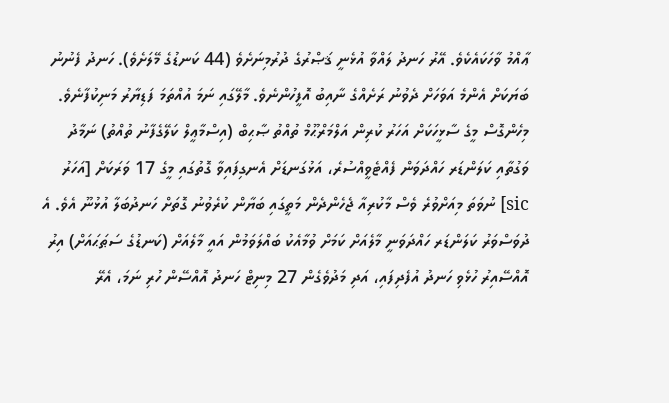ޢާއްމު ވާހަކައެކެވެ. އޭރު ހަނދު ލައްވާ އުޅެނީ ޤަޞްރުގެ ދުރުމިނަށެވެ (44 ކަނޑުގެ މޭލަށެވެ). ހަނދު ފެނުނު ބަޔަކަށް އެންމެ އަވަހަށް ދެވުނު ރަށެއްގެ ނާއިބު އޮފީހުންނެވެ. މާލޭގައި ނަމަ އުއްތަމަ ފަޑިޔާރު މަނިކުފާނެވެ. މިހެންގޮސް މީގެ ސާޅީހަކަށް އަހަރު ކުރިން އަލްމަރްޙޫމް ތުއްތު ޞާޙިބް (އިސްމާޢީލް ކަލޭގެފާނު ތުއްތު) ނަމާދު ވަގުތާއި ކަލަންޑަރ ހައްދަވަން ފެއްޓެވީއްސުރެ، އަޅުގަނޑަށް އެނގިފައިވާ ގޮތުގައި މީގެ 17 ވަރަކަށް [އަހަރު sic] ނުވަތަ މިއަށްވުރެ ވެސް މާކުރިއާ ޖެހެންދެން މަތީގައި ބަޔާން ކުރެވުނު ގޮތަށް ހަނދުބަލާ އުޅުނޫ އެވެ. އެ ދުވަސްވަރު ކަލަންޑަރ ހައްދަވަނީ މާލެއަށް ކަމަށް ވުމާއެކު ބައްލަވަމުން އައީ މާލެއަށް (ކަނޑުގެ ސަޠަޙައަށް) އިރު އޮއްސޭއިރު ހުޅެވި ހަނދު އުފެދިފައި، އަދި މަދުވެގެން 27 މިނިޓް ހަނދު އޮއްސޭން ހުރި ނަމަ، އެރޭ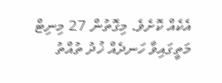އެކެއް ކޮށެވެ. މިގޮތުން 27 މިނިޓް މަތީގައިވާ ހަނދެއް ޚުދު ތުއްތު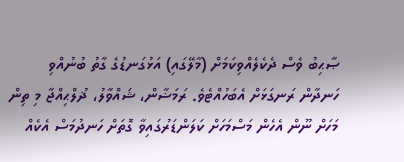ޞާޙިބު ވެސް ދެކެލެއްވިކަމަށް (މާލޭގައި) އަޅުގަނޑުގެ ގާތު ބުނުއްވި ހަނދާން ރަނގަޅަށް އެބަހުއްޓެވެ. ރަމަޟާން، ޝައްވާލު، ޛުލްޙިއްޖާ މި ތިން މަހަށް ނޫން އެހެން މަސްމަހަށް ކަލަންޑަރުގައިވާ ގޮތަށް ހަނދުމަސް އެކެއް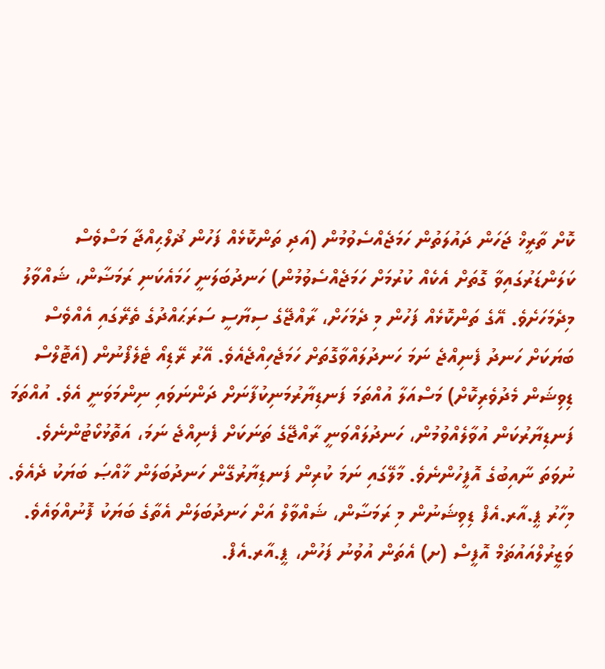ކޮށް ތާރީޚް ޖަހަން ދައުލަތުން ހަމަޖެއްސެވުމުން (އަދި ތަންކޮޅެއް ފަހުން ޛުލްޙިއްޖާ މަސްވެސް ކަލަންޑަރުގައިވާ ގޮތަށް އެކެއް ކުރުމަށް ހަމަޖެއްސެވުމުން) ހަނދުބަލަނީ ހަމައެކަނި ރަމަޟާން، ޝައްވާލު މިދެމަހަށެވެ. އޭގެ ތަންކޮޅެއް ފަހުން މި ދެމަހަށް، ރާއްޖޭގެ ސިޔާސީ ސަރަޙައްދުގެ ތެރޭގައި އެއްވެސް ބަޔަކަށް ހަނދު ފެނިއްޖެ ނަމަ ހަނދުލައްވާގޮތަށް ހަމަޖެހިއްޖެއެވެ. އޭރު ރޭޑިއޯ ޓެލެފޯނުން (އެޓޮލްސް ޑިވިޝަން މެދުވެރިކޮށް) މަސްއަލާ އުއްތަމަ ފަނޑިޔާރުމަނިކުފާނަށް ދަންނަވައި ނިންމަވަނީ އެވެ. އުއްތަމަ ފަނޑިޔާރުކަން އުވާލެއްވުމުން، ހަނދުލައްވަނީ ރާއްޖޭގެ ތަނަކަށް ފެނިއްޖެ ނަމަ، އަތޮޅުކޯޓުންނެވެ. ނުވަތަ ނާއިބުގެ އޮފީހުންނެވެ. މާލޭގައި ނަމަ ކުރިން ފަނޑިޔާރުގޭން ހަނދުބަލަން ޚާއްޞަ ބަޔަކު ދެއެވެ. މިހާރު ޕީ.އާރ.އެފް ޑިވިޝަނުން މި ރަމަޟާން، ޝައްވާލް އަށް ހަނދުބަލަން އެތާގެ ބަޔަކު ފޮނުއްވައެވެ. ވަޒީރުލްއައުޡަމް އޮފީސް (ށ) އެތަން އުވުނު ފަހުން، ޕީ.އާރ.އެފް.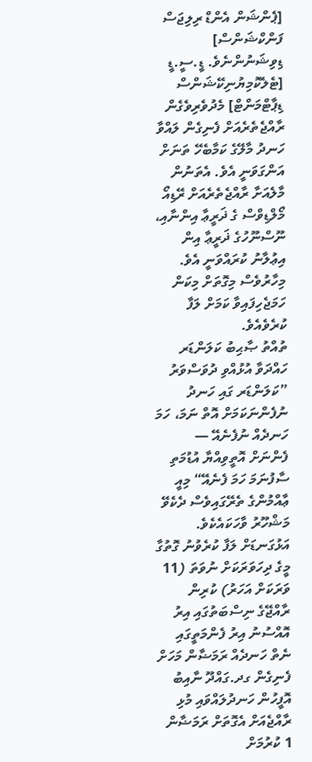[ޕެންޝަން އެންޑް ރިލިޖަސް ފަންކްޝަންސް] ޑިވިޝަނުންނެވެ. ޑީ.ސީ.ޑީ [ޓެލެކޮމިޔުނިކޭޝަންސް ޑިޕާޓްމަންޓް] މެދުވެރިވެގެން ރާއްޖެތެރެއަށް ފެނިގެން ލައްވާ ހަނދު މާލޭގެ ކަމާބެހޭ ތަނަށް އަންގަވަނީ އެވެ. އެތަނުން މާލެއަށާ ރާއްޖެތެރެއަށް ރޭޑިއޯ މޯލްޑިވްސް ގެ ޛަރީޢާ އިންނާއި، ނޫސްނޫހުގެ ޛަރީޢާ އިން އިޢުލާނު ކުރައްވަނީ އެވެ. މިހާރުވެސް މިގޮތަށް މިކަން ހަމަޖެހިފައިވާ ކަމަށް ލަފާ ކުރެވެއެވެ.
ތުއްތު ޞާޙިބު ކަލަންޑަރ ހައްދަވާ އުޅުއްވި ދުވަސްވަރު ”ކަލަންޑަރ ގައި ހަނދު ނުފެންނަކަމަށް އޮތް ނަމަ، ހަމަ ހަނދެއް ނުފެނެއޭ — ފެންނަށް އޮތީވިއްޔާ އުޑުމަތި ސާފުނަމަ ހަމަ ފެނެއޭ“ މިއީ ޢާއްމުންގެ ތެރޭގައިވެސް ދެކެވޭ މަޝްހޫރު ވާހަކައެކެވެ. އަޅުގަނޑަށް ލަފާ ކުރެވުނު ގޮތުގާ މީގެ ދިހަވަރަކަށް ނުވަތަ (11 ވަރަކަށް އަހަރު) ކުރިން ރާއްޖޭގެ ނިސްބަތުގައި އިރު އޮއްސުނު އިރު ފެންމަތީގައި ނެތް ހަނދެއް ރަމަޟާން މަހަށް ފެނިގެން ގދ.ގައްދޫ ނާއިބު އޮފީހުން ހަނދުލައްވައި މުޅި ރާއްޖެއަށް އެގޮތަށް ރަމަޟާން 1 ކުރުމަށް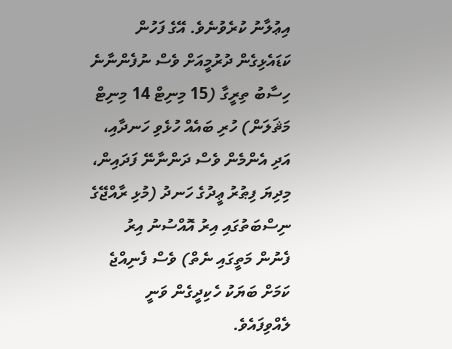އިޢުލާނު ކުރެވުނެވެ. އޭގެ ފަހުން ކަޑައެޅިގެން ދުރުމީއަށް ވެސް ނުފެންނާނެ ހިސާބު ތިރީގާ (15 މިނިޓް 14 މިނިޓް މަޘަލަން) ހުރި ބައެއް ހުޅެވި ހަނދާއި، އަދި އެންމެން ވެސް ދަންނާނޭ ފަދައިން، މިދިޔަ ފިޠުރު ޢީދުގެ ހަނދު (މުޅި ރާއްޖޭގެ ނިސްބަތުގައި އިރު އޮއްސުނު އިރު ފެނުން މަތީގައި ނެތް) ވެސް ފެނިއްޖެ ކަމަށް ބަޔަކު ހެކިދީގެން ވަނީ ލެއްވިފައެވެ.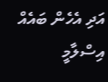އަދި އެހެން ބައެއް އިސްލާމީ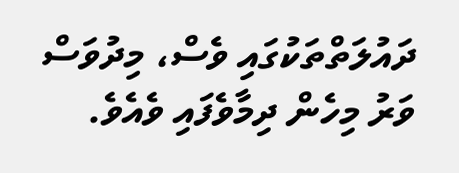ދައުލަތްތަކުގައި ވެސް، މިދުވަސް ވަރު މިހެން ދިމާވެފައި ވެއެވެ.